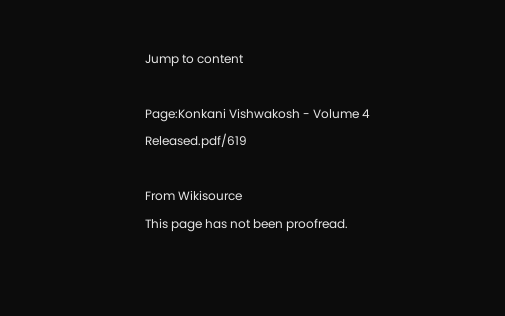Jump to content

Page:Konkani Vishwakosh - Volume 4 Released.pdf/619

From Wikisource
This page has not been proofread.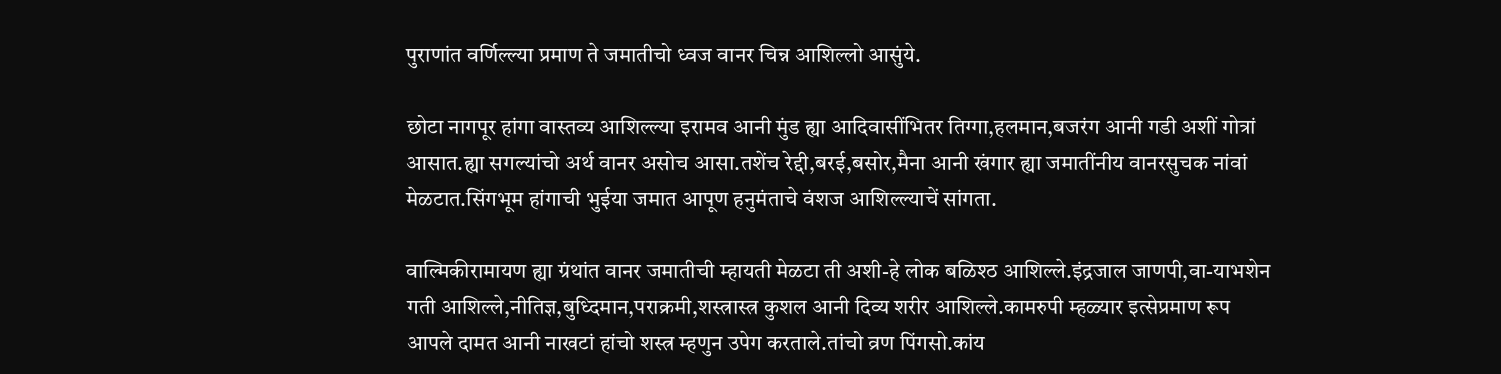पुराणांत वर्णिल्ल्या प्रमाण ते जमातीचो ध्वज वानर चिन्न आशिल्लो आसुंये.

छोटा नागपूर हांगा वास्तव्य आशिल्ल्या इरामव आनी मुंड ह्या आदिवासींभितर तिग्गा,हलमान,बजरंग आनी गडी अशीं गोत्रां आसात.ह्या सगल्यांचो अर्थ वानर असोच आसा.तशेंच रेद्दी,बरई,बसोर,मैना आनी खंगार ह्या जमातींनीय वानरसुचक नांवां मेळटात.सिंगभूम हांगाची भुईया जमात आपूण हनुमंताचे वंशज आशिल्ल्याचें सांगता.

वाल्मिकीरामायण ह्या ग्रंथांत वानर जमातीची म्हायती मेळटा ती अशी-हे लोक बळिश्ठ आशिल्ले.इंद्रजाल जाणपी,वा-याभशेन गती आशिल्ले,नीतिज्ञ,बुध्दिमान,पराक्रमी,शस्त्रास्त्र कुशल आनी दिव्य शरीर आशिल्ले.कामरुपी म्हळ्यार इत्सेप्रमाण रूप आपले दामत आनी नाखटां हांचो शस्त्र म्हणुन उपेग करताले.तांचो व्रण पिंगसो.कांय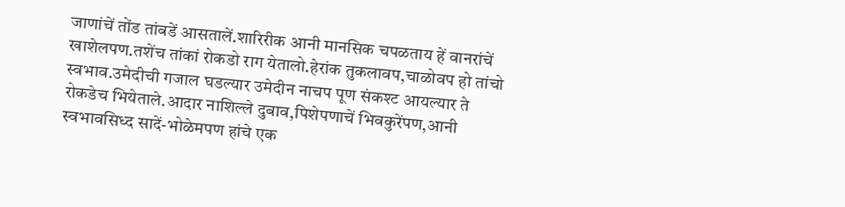जाणांचें तोंड तांबडें आसतालें.शारिरीक आनी मानसिक चपळताय हें वानरांचें खाशेलपण.तशेंच तांकां रोकडो राग येतालो.हेरांक तुकलावप,चाळोवप हो तांचो स्वभाव.उमेदीची गजाल घडल्यार उमेदीन नाचप पूण संकश्ट आयल्यार ते रोकडेच भियेताले.आदार नाशिल्ले दुबाव,पिशेपणाचें भिवकुरेंपण,आनी स्वभावसिध्द सादें-भोळेमपण हांचे एक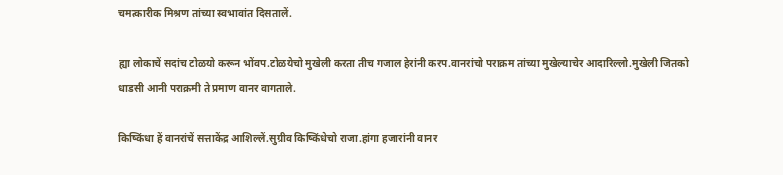चमत्कारीक मिश्रण तांच्या स्वभावांत दिसतालें.

ह्या लोकाचें सदांच टोळयो करून भोंवप.टोळयेचो मुखेली करता तीच गजाल हेरांनी करप.वानरांचो पराक्रम तांच्या मुखेल्याचेर आदारिल्लो.मुखेली जितको धाडसी आनी पराक्रमी ते प्रमाण वानर वागताले.

किष्किंधा हें वानरांचें सत्ताकेंद्र आशिल्लें.सुग्रीव किष्किंधेचो राजा.हांगा हजारांनी वानर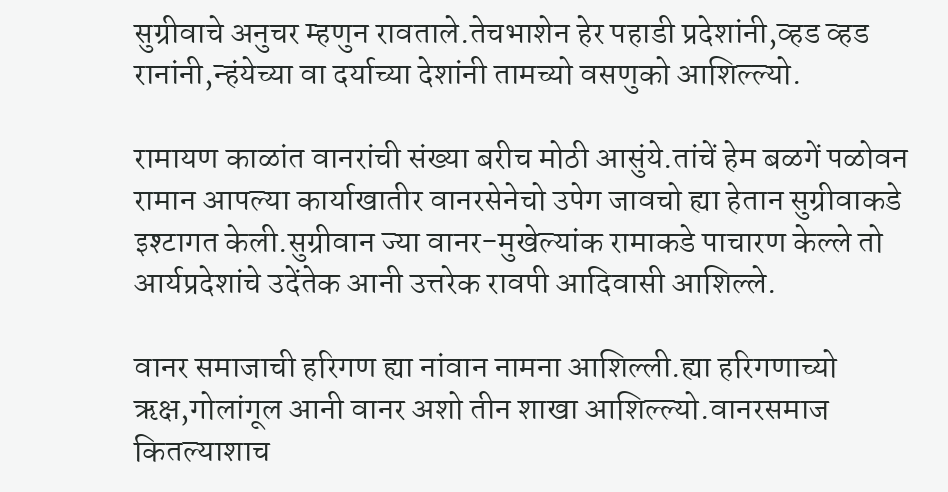सुग्रीवाचे अनुचर म्हणुन रावताले.तेचभाशेन हेर पहाडी प्रदेशांनी,व्हड व्हड रानांनी,न्हंयेच्या वा दर्याच्या देशांनी तामच्यो वसणुको आशिल्ल्यो.

रामायण काळांत वानरांची संख्या बरीच मोठी आसुंये.तांचें हेम बळगें पळोवन रामान आपल्या कार्याखातीर वानरसेनेचो उपेग जावचो ह्या हेतान सुग्रीवाकडे इश्टागत केली.सुग्रीवान ज्या वानर-मुखेल्यांक रामाकडे पाचारण केल्ले तो आर्यप्रदेशांचे उदेंतेक आनी उत्तरेक रावपी आदिवासी आशिल्ले.

वानर समाजाची हरिगण ह्या नांवान नामना आशिल्ली.ह्या हरिगणाच्यो ऋक्ष,गोलांगूल आनी वानर अशो तीन शाखा आशिल्ल्यो.वानरसमाज कितल्याशाच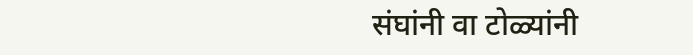संघांनी वा टोळ्यांनी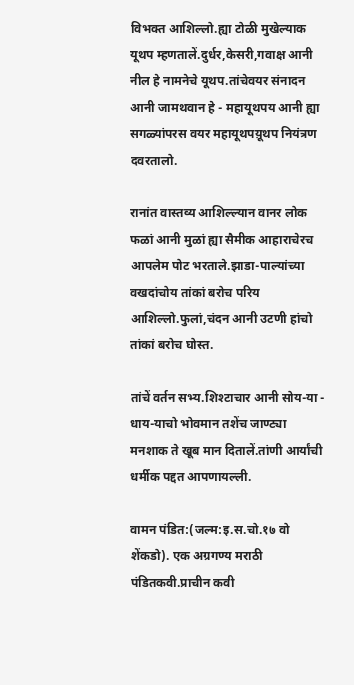विभक्त आशिल्लो.ह्या टोळी मुखेल्याक यूथप म्हणतालें.दुर्धर,केसरी,गवाक्ष आनी नील हे नामनेचे यूथप.तांचेवयर संनादन आनी जामथवान हे - महायूथपय आनी ह्या सगळ्यांपरस वयर महायूथपय़ूथप नियंत्रण दवरतालो.

रानांत वास्तव्य आशिल्ल्यान वानर लोक फळां आनी मुळां ह्या सैमीक आहाराचेरच आपलेम पोट भरताले.झाडा-पाल्यांच्या वखदांचोय तांकां बरोच परिय आशिल्लो.फुलां,चंदन आनी उटणी हांचो तांकां बरोच घोस्त.

तांचें वर्तन सभ्य.शिश्टाचार आनी सोय-या - धाय-याचो भोवमान तशेंच जाण्ट्या मनशाक ते खूब मान दितालें.तांणी आर्यांची धर्मीक पद्दत आपणायल्ली.

वामन पंडित:(जल्म:इ.स.चो.१७ वो शेंकडो). एक अग्रगण्य मराठी पंडितकवी.प्राचीन कवी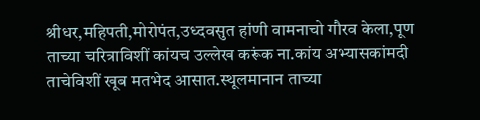श्रीधर,महिपती,मोरोपंत,उध्दवसुत हांणी वामनाचो गौरव केला,पूण ताच्या चरित्राविशीं कांयच उल्लेख करूंक ना.कांय अभ्यासकांमदी ताचेविशीं खूब मतभेद आसात.स्थूलमानान ताच्या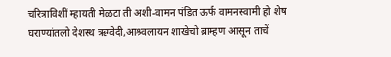चरित्राविशीं म्हायती मेळटा ती अशी-वामन पंडित ऊर्फ वामनस्वामी हो शेष घराण्यांतलो देशस्थ ऋग्वेदी,आश्र्वलायन शाखेचो ब्राम्हण आसून ताचें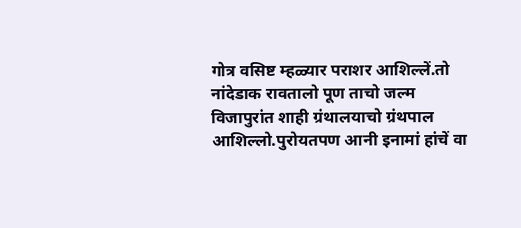गोत्र वसिष्ट म्हळ्यार पराशर आशिल्लें.तो नांदेडाक रावतालो पूण ताचो जल्म विजापुरांत शाही ग्रंथालयाचो ग्रंथपाल आशिल्लो.पुरोयतपण आनी इनामां हांचें वा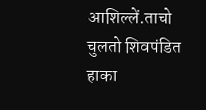आशिल्लें.ताचो चुलतो शिवपंडित हाका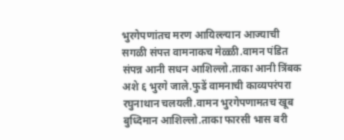भुरगेपणांतच मरण आयिल्ल्यान आज्याची सगळी संपत्त वामनाकच मेळ्ळी.वामन पंडित संपन्न आनी सधन आशिल्लो.ताका आनी त्रिंबक अशे ६ भुरगे जाले.फुडें वामनाची काव्यपरंपरा रघुनाथान चलयली.वामन भुरगेपणामतच खूब बुध्दिमान आशिल्लो.ताका फारसी भास बरी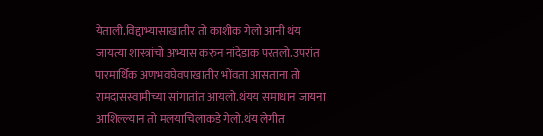येताली.विद्दाभ्यासाखातीर तो काशीक गेलो आनी थंय जायत्या शास्त्रांचो अभ्यास करुन नांदेडाक परतलो.उपरांत पारमार्थिक अणभवघेवपाखातीर भोंवता आसताना तो रामदासस्वामीच्या सांगातांत आयलो.थंयय समाधान जायना आशिल्ल्यान तो मलयाचिलाकडे गेलो.थंय लेगीत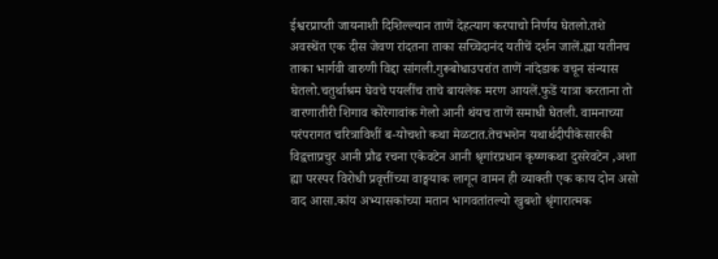ईश्वरप्राप्ती जायनाशी दिशिल्ल्यान ताणें देहत्याग करपाचो निर्णय घेतलो.तशे अवस्थेंत एक दीस जेवण रांदतना ताका सच्चिदानंद यतीचें दर्शन जालें.ह्या यतीनच ताका भार्गवी वारुणी विद्दा सांगली.गुरूबोधाउपरांत ताणें नांदेडाक वचून संन्यास घेतलो.चतुर्थाश्रम घेवचे पयलींच ताचे बायलेक मरण आयलें.फुडें यात्रा करताना तो वारणातीरी शिगाव कोरेगावांक गेलो आनी थंयच ताणें समाधी घेतली. वामनाच्या परंपरागत चरित्राविशीं ब-योचशो कथा मेळटात.तेचभशेन यथार्थदीपीकेसारकी विद्वत्ताप्रचुर आनी प्रौढ रचना एकेवटेन आनी श्रृगांरप्रधान कृष्णकथा दुसरेवटेन ,अशा ह्या परस्पर विरोधी प्रवृत्तींच्या वाङ्मयाक लागून वामन ही व्याक्ती एक काय दोन असो वाद आसा.कांय अभ्यासकांच्या मतान भागवतांतल्यो खुबशो श्रृंगारात्मक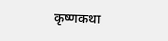कृष्णकथा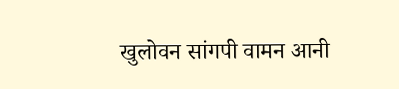खुलोवन सांगपी वामन आनी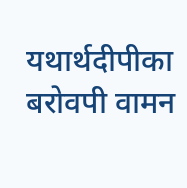यथार्थदीपीका बरोवपी वामन